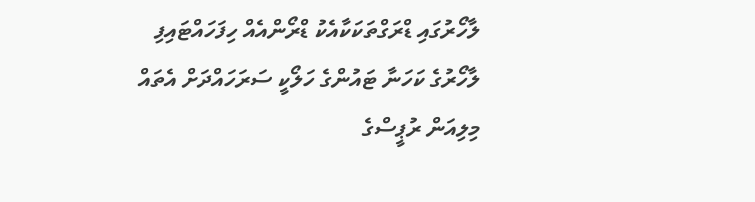ލާހޯރުގައި ޑްރަގްތަކަކާއެކު ޑްރޯންއެއް ހިފަހައްޓައިފި
ލާހޯރުގެ ކަހަނާ ޓައުންގެ ހަލޯކީ ސަރަހައްދަށް އެތައް މިލިއަން ރުޕީސްގެ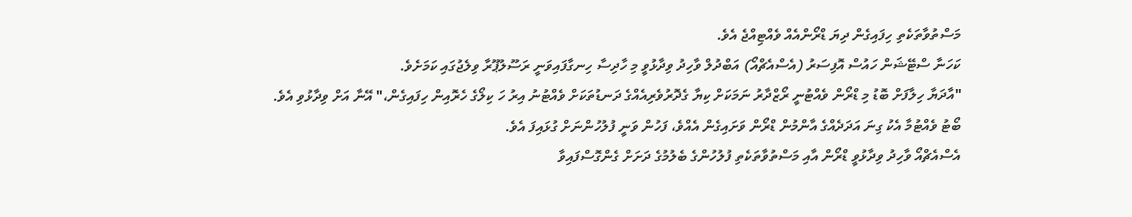މަސްތުވާތަކެތި ހިފައިގެން ދިޔަ ޑްރޯންއެއް ވެއްޓިއްޖެ އެވެ.
ކަހަނާ ސްޓޭޝަން ހައުސް އޮފިސަރު (އެސްއެޗްއޯ) އަބްދުލް ވާހިދު ވިދާޅުވީ މި ހާދިސާ ހިނގާފައިވަނީ ރަސޫލުޕޫރާ ވިލެޖުގައި ކަމަށެވެ.
"އާދަޔާ ހިލާފަށް ބޮޑު މި ޑްރޯން ވެއްޓުނީ ރޯޒްދާރު ނަމަކަށް ކިޔާ ގެދޮރުވެރިއެއްގެ ދަނޑުތަކަށް ވެއްޓުނު އިރު ހަ ކިލޯގެ ހެރޮއިން ހިފައިގެން،" އޭނާ އަށް ވިދާޅުވި އެވެ.
ބޯޓު ވެއްޓުމާ އެކު ގިނަ އަދަދެއްގެ އާންމުން ޑްރޯން ވަށައިގެން އެއްވެ، ފަހުން ވަނީ ފުލުހުންނަށް ގުޅައިފަ އެވެ.
އެސްއެޗްއޯ ވާހިދު ވިދާޅުވީ ޑްރޯން އާއި މަސްތުވާތަކެތި ފުލުހުންގެ ބެލުމުގެ ދަށަށް ގެންގޮސްފައިވާ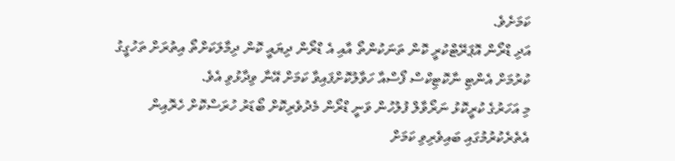ކަމަށެވެ.
އަދި ޑްރޯން އޮޕަރޭޓްކުރީ ކޮން ތަނަކުންތޯ އާއި އެ ޑްރޯން ދިޔައީ ކޮން ދިމާލަކަށްތޯ އިތުރަށް ތަހުގީގު ކުރުމަށް އެންޓި ނާކޮޓިކްސް ފޯސްއާ ހަވާލުކޮށްފައިވާ ކަމަށް އޭނާ ވިދާޅުވި އެވެ.
މި އަހަރުގެ ކުރީކޮޅު ނަރޯވާލް ފުލުހުން ވަނީ ޑްރޯން މެދުވެރިކޮށް ބޯޑަރު ހުރަސްކޮށް ހެރޮއިން އެތެރެކުރުމުގައި ބައިވެރިވި ކަމަށް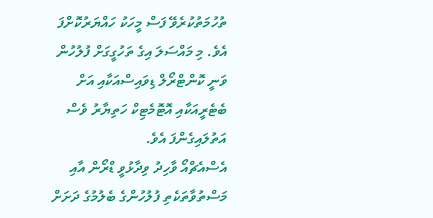ތުހުމަތުކުރެވޭ ފަސް މީހަކު ހައްޔަރުކޮށްފަ އެވެ. މި މައްސަލަ އިގެ ތަހުގީގަށް ފުލުހުން ވަނީ ކޮންޓްރޯލް ޑިވައިސްއަކާއި އަށް ބެޓެރީއަކާއި އޮޓޮމެޓިކް ހަތިޔާރު ވެސް އަތުލައިގެންފަ އެވެ.
އެސްއެޗްއޯ ވާހިދު ވިދާޅުވީ ޑްރޯން އާއި މަސްތުވާތަކެތި ފުލުހުންގެ ބެލުމުގެ ދަށަށް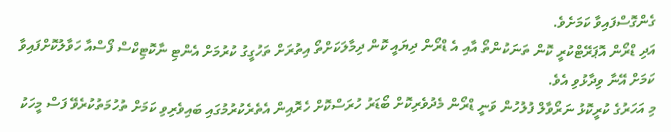ގެންގޮސްފައިވާ ކަމަށެވެ.
އަދި ޑްރޯން އޮޕަރޭޓްކުރީ ކޮން ތަނަކުންތޯ އާއި އެ ޑްރޯން ދިޔައީ ކޮން ދިމާލަކަށްތޯ އިތުރަށް ތަހުގީގު ކުރުމަށް އެންޓި ނާކޮޓިކްސް ފޯސްއާ ހަވާލުކޮށްފައިވާ ކަމަށް އޭނާ ވިދާޅުވި އެވެ.
މި އަހަރުގެ ކުރީކޮޅު ނަރޯވާލް ފުލުހުން ވަނީ ޑްރޯން މެދުވެރިކޮށް ބޯޑަރު ހުރަސްކޮށް ހެރޮއިން އެތެރެކުރުމުގައި ބައިވެރިވި ކަމަށް ތުހުމަތުކުރެވޭ ފަސް މީހަކު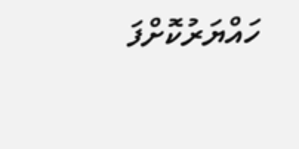ހައްޔަރުކޮށްފަ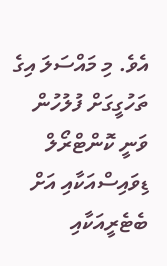އެވެ. މި މައްސަލަ އިގެ ތަހުގީގަށް ފުލުހުން ވަނީ ކޮންޓްރޯލް ޑިވައިސްއަކާއި އަށް ބެޓެރީއަކާއި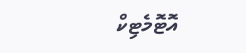އޮޓޮމެޓިކް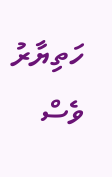ހަތިޔާރު ވެސް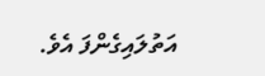އަތުލައިގެންފަ އެވެ.